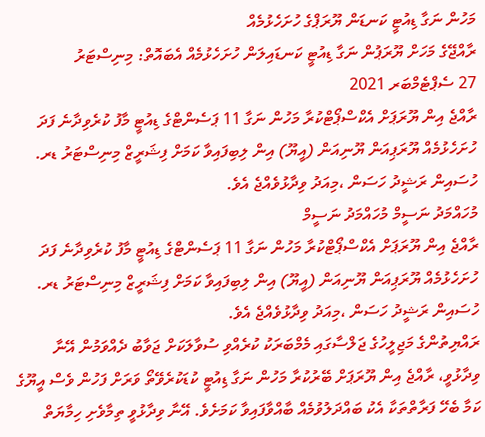މަހުން ނަގާ ޑިއުޓީ ކަނޑަން ޔޫރަޕްގެ ހުށަހެޅުމެއް
ރާއްޖޭގެ މަހަށް ޔޫރަޕުން ނަގާ ޑިއުޓީ ކަނޑައިލަން ހުށަހެޅުމެއް އެބައޮތް: މިނިސްޓަރު
27 ސެޕްޓެމްބަރ 2021
ރާއްޖެ އިން ޔޫރަޕަށް އެކްސްޕޯޓްކުރާ މަހުން ނަގާ 11 ޕަސެންޓްގެ ޑިއުޓީ މާފު ކުރެވިދާނެ ފަދަ ހުށަހެޅުމެއް ޔޫރަޕިއަން ޔޫނިއަން (އީޔޫ) އިން ލިބިފައިވާ ކަމަށް ފިޝަރީޒް މިނިސްޓަރު ޑރ. ހުސައިން ރަޝީދު ހަސަން ،މިއަދު ވިދާޅުވެއްޖެ އެވެ.
މުހައްމަދު ނަސީމް މުހައްމަދު ނަސީމް
ރާއްޖެ އިން ޔޫރަޕަށް އެކްސްޕޯޓްކުރާ މަހުން ނަގާ 11 ޕަސެންޓްގެ ޑިއުޓީ މާފު ކުރެވިދާނެ ފަދަ ހުށަހެޅުމެއް ޔޫރަޕިއަން ޔޫނިއަން (އީޔޫ) އިން ލިބިފައިވާ ކަމަށް ފިޝަރީޒް މިނިސްޓަރު ޑރ. ހުސައިން ރަޝީދު ހަސަން ،މިއަދު ވިދާޅުވެއްޖެ އެވެ.
ރައްޔިތުންގެ މަޖިލީހުގެ ޖަލްސާގައި މެމްބަރަކު ކުރެއްވި ސުވާލަކަށް ޖަވާބު ދެއްވަމުން އޭނާ ވިދާޅުވީ، ރާއްޖެ އިން ޔޫރަޕަށް ބޭރުކުރާ މަހުން ނަގާ ޑިއުޓީ ކުޑަކުރެވޭތޯ ވަރަށް ފަހުން ވެސް އީޔޫގެ ކަމާ ބެހޭ ފަރާތްތަކާ އެކު ބައްދަލުވުމެއް ބާއްވާފައިވާ ކަމަށެވެ. އޭނާ ވިދާޅުވީ ތިމާވެށި ހިމާޔަތް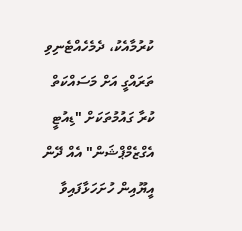ކުރުމާއެކު، ދެމެހެއްޓެނިވި ތަރައްގީ އަށް މަސައްކަތް ކުރާ ގައުމުތަކަށް "ޑިއުޓީ އެގްޒެމްޕްޝަން" އެއް ދޭން އީޔޫއިން ހުށަހަޅާފައިވާ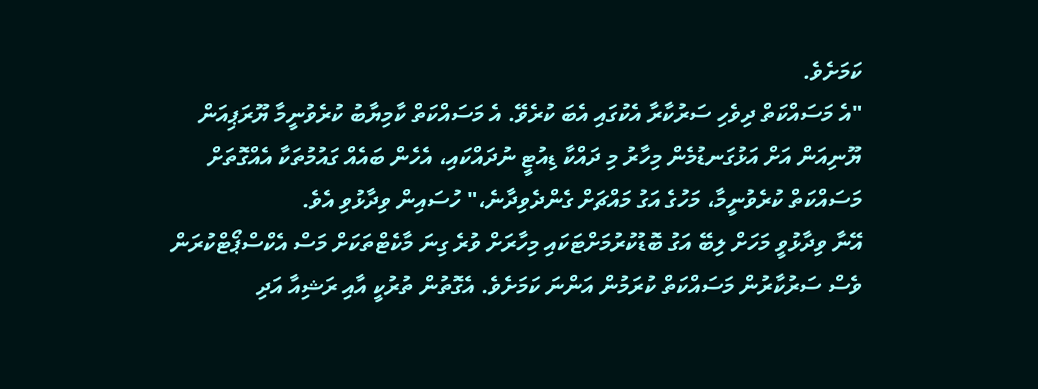ކަމަށެވެ.
"އެ މަސައްކަތް ދިވެހި ސަރުކާރާ އެކުގައި އެބަ ކުރެވޭ. އެ މަސައްކަތް ކާމިޔާބު ކުރެވުނީމާ ޔޫރަޕިއަން ޔޫނިއަން އަށް އަޅުގަނޑުމެން މިހާރު މި ދައްކާ ޑިއުޓީ ނުދައްކައި، އެހެން ބައެއް ގައުމުތަކާ އެއްގޮތަށް މަސައްކަތް ކުރެވުނީމާ، މަހުގެ އަގު މައްޗަށް ގެންދެވިދާނެ،" ހުސައިން ވިދާޅުވި އެވެ.
އޭނާ ވިދާޅުވީ މަހަށް ލިބޭ އަގު ބޮޑުކުރުމަށްޓަކައި މިހާރަށް ވުރެ ގިނަ މާކެޓްތަކަށް މަސް އެކްސްޕޯޓްކުރަން ވެސް ސަރުކާރުން މަސައްކަތް ކުރަމުން އަންނަ ކަމަށެވެ. އެގޮތުން ތުރުކީ އާއި ރަޝިއާ އަދި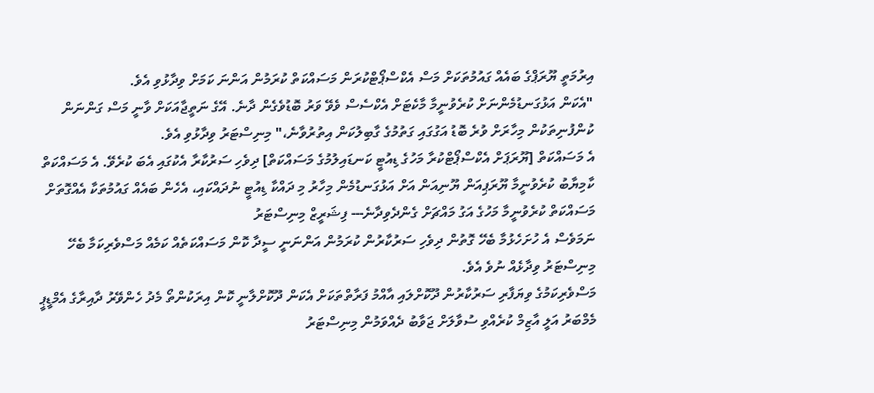އިރުމަތީ ޔޫރަޕްގެ ބައެއް ގައުމުތަކަށް މަސް އެކްސްޕޯޓްކުރަން މަސައްކަތް ކުރަމުން އަންނަ ކަމަށް ވިދާޅުވި އެވެ.
"އެކަން އަޅުގަނޑުމެންނަށް ކުރެވުނީމާ މާކެޓަށް އެކްސެސް ވެވޭ ވަރު ބޮޑުވެގެން ދާނެ. އޭގެ ނަތީޖާއަކަށް ވާނީ މަސް ގަންނަން ކުންފުނިތަކުން މިހާރަށް ވުރެ ބޮޑު އަގުގައި ގަތުމުގެ ގާބިލުކަން އިތުރުވާނެ،" މިނިސްޓަރު ވިދާޅުވި އެވެ.
އެ މަސައްކަތް [ޔޫރަޕަށް އެކްސްޕޯޓްކުރާ މަހުގެ ޑިއުޓީ ކަނޑައިލުމުގެ މަސައްކަތް] ދިވެހި ސަރުކާރާ އެކުގައި އެބަ ކުރެވޭ. އެ މަސައްކަތް ކާމިޔާބު ކުރެވުނީމާ ޔޫރަޕިއަން ޔޫނިއަން އަށް އަޅުގަނޑުމެން މިހާރު މި ދައްކާ ޑިއުޓީ ނުދައްކައި، އެހެން ބައެއް ގައުމުތަކާ އެއްގޮތަށް މަސައްކަތް ކުރެވުނީމާ މަހުގެ އަގު މައްޗަށް ގެންދެވިދާނެ--- ފިޝަރީޒް މިނިސްޓަރު
ނަމަވެސް އެ ހުށަހެޅުމާ ބެހޭ ގޮތުން ދިވެހި ސަރުކާރުން ކުރަމުން އަންނަނީ ސީދާ ކޮން މަސައްކަތެއް ކަމެއް މަސްވެރިކަމާ ބެހޭ މިނިސްޓަރު ވިދާޅެއް ނުވެ އެވެ.
މަސްވެރިކަމުގެ ވިޔަފާރި ސަރުކާރުން ދޫކޮށްލައި އާއްމު ފަރާތްތަކަށް އެކަން ދޫކޮށްލާނީ ކޮން އިރަކުންތޯ މެދު ހެންވޭރު ދާއިރާގެ އެމްޑީޕީ މެމްބަރު އަލީ އާޒިމް ކުރެއްވި ސުވާލަށް ޖަވާބު ދެއްވަމުން މިނިސްޓަރު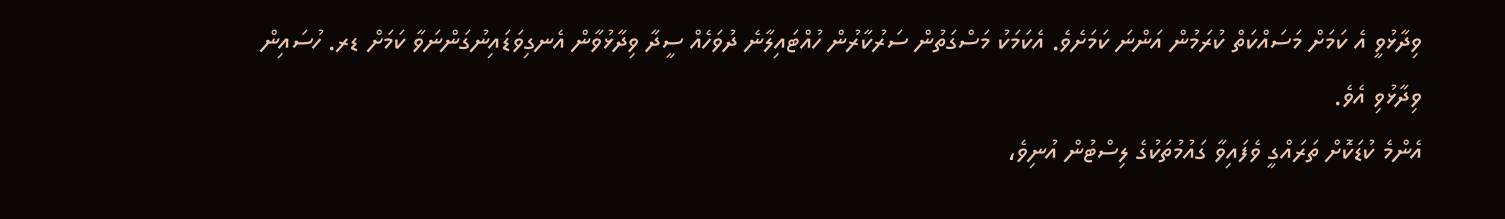ވިދާޅުވީ އެ ކަމަށް މަސައްކަތް ކުރަމުން އަންނަ ކަމަށެވެ. އެކަމަކު މަސްގަތުން ސަރުކާރުން ހުއްޓައިލާނެ ދުވަހެއް ސީދާ ވިދާޅުވާން އެނގިވަޑައިނުގަންނަވާ ކަމަށް ޑރ. ހުސައިން ވިދާޅުވި އެވެ.
އެންމެ ކުޑަކޮށް ތަރައްގީ ވެފައިވާ ގައުމުތަކުގެ ލިސްޓުން އުނިވެ،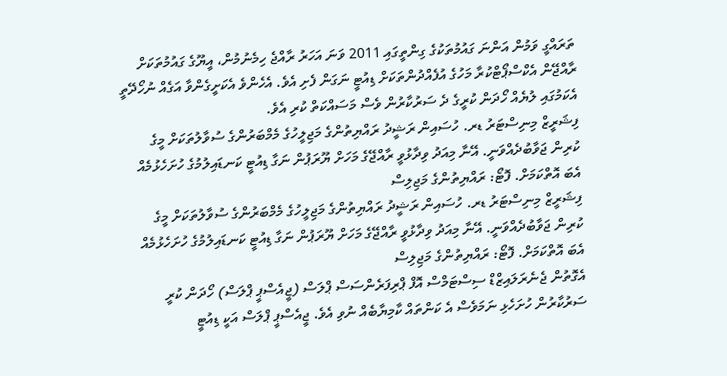ތަރައްގީ ވަމުން އަންނަ ގައުމުތަކުގެ ގިންތީގައި 2011 ވަނަ އަހަރު ރާއްޖެ ހިމެނުމުން، އީޔޫގެ ގައުމުތަކަށް ރާއްޖޭން އެކްސްޕޯޓްކުރާ މަހުގެ އުފެއްދުންތަކަށް ޑިއުޓީ ނަގަން ފެށި އެވެ. އެހެންވެ އެކަށީގެންވާ އަގެއް ނުހޯދޭތީ އެކަމުގައި ލުޔެއް ހޯދަން ކުރީގެ ދެ ސަރުކާރުން ވެސް މަސައްކަތް ކުރި އެވެ.
ފިޝަރީޒް މިނިސްޓަރު ޑރ. ހުސައިން ރަޝީދު ރައްޔިތުންގެ މަޖިލީހުގެ މެމްބަރުންގެ ސުވާލުތަކަށް މީގެ ކުރިން ޖަވާބުދެއްވަނީ. އޭނާ މިއަދު ވިދާޅުވީ ރާއްޖޭގެ މަހަށް ޔޫރަޕުން ނަގާ ޑިއުޓީ ކަނޑައިލުމުގެ ހުށަހެޅުމެއް އެބަ އޮތްކަމަށް. ފޮޓޯ: ރައްޔިތުންގެ މަޖިލިސް
ފިޝަރީޒް މިނިސްޓަރު ޑރ. ހުސައިން ރަޝީދު ރައްޔިތުންގެ މަޖިލީހުގެ މެމްބަރުންގެ ސުވާލުތަކަށް މީގެ ކުރިން ޖަވާބުދެއްވަނީ. އޭނާ މިއަދު ވިދާޅުވީ ރާއްޖޭގެ މަހަށް ޔޫރަޕުން ނަގާ ޑިއުޓީ ކަނޑައިލުމުގެ ހުށަހެޅުމެއް އެބަ އޮތްކަމަށް. ފޮޓޯ: ރައްޔިތުންގެ މަޖިލިސް
އެގޮތުން ޖެނެރަލައިޒްޑް ސިސްޓަމްސް އޮފް ޕްރިފަރެންސަސް ޕްލަސް (ޖީއެސްޕީ ޕްލަސް) ހޯދަން ކުރީ ސަރުކާރުން ހުށަހެޅި ނަމަވެސް އެ ކަންތައް ކާމިޔާބެއް ނުވި އެވެ. ޖީއެސްޕީ ޕްލަސް އަކީ ޑިއުޓީ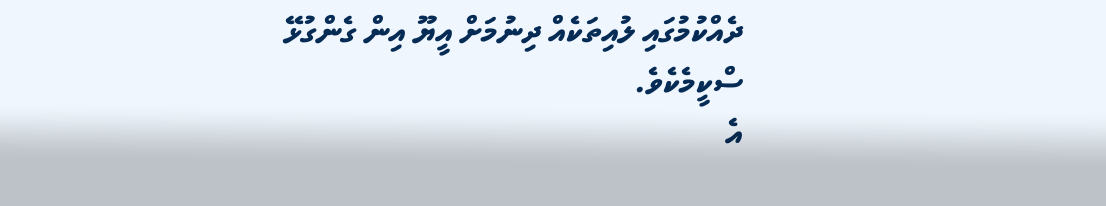ދެއްކުމުގައި ލުއިތަކެއް ދިނުމަށް އީޔޫ އިން ގެންގުޅޭ ސްކީމެކެވެ.
އެ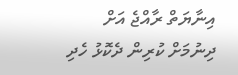އިނާޔަތް ރާއްޖެ އަށް ދިނުމަށް ކުރިން ދެކޮޅު ހެދި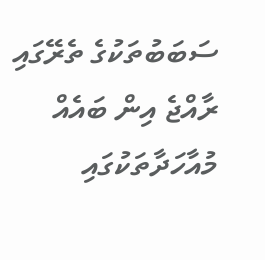ސަބަބުތަކުގެ ތެރޭގައި ރާއްޖެ އިން ބައެއް މުއާހަދާތަކުގައި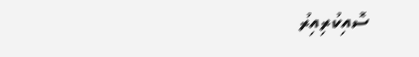ސޮއިކުރިއިރު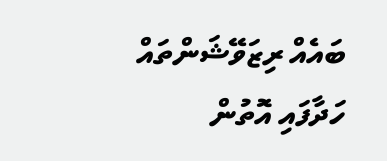ބައެއް ރިޒަވޭޝަންތައް ހަދާފައި އޮތުން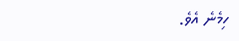ހިމެނެ އެވެ.